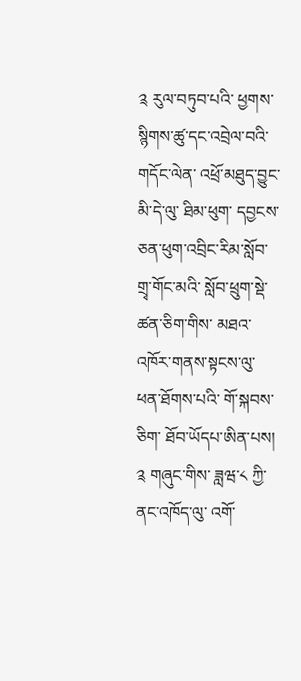༉ རུལ་བཏུབ་པའི་ ཕྱགས་སྙིགས་ཚུ་དང་འབྲེལ་བའི་གདོང་ལེན་ འཕྲོ་མཐུད་བྱུང་མི་དེ་ལུ་ ཐིམ་ཕུག་ དབྱངས་ཅན་ཕུག་འབྲིང་རིམ་སློབ་གྲྭ་གོང་མའི་ སློབ་ཕྲུག་སྡེ་ཚན་ཅིག་གིས་ མཐའ་འཁོར་གནས་སྟངས་ལུ་ ཕན་ཐོགས་པའི་ གོ་སྐབས་ཅིག་ ཐོབ་ཡོདཔ་ཨིན་པས།
༉ གཞུང་གིས་ ཟླཝ་༨ ཀྱི་ནང་འཁོད་ལུ་ འགོ་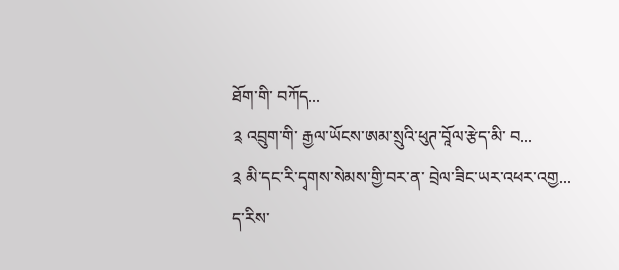ཐོག་གི་ བཀོད...
༉ འབྲུག་གི་ རྒྱལ་ཡོངས་ཨམ་སྲུའི་ཕུཊ་བཱོལ་རྩེད་མི་ བ...
༉ མི་དང་རི་དྭགས་སེམས་གྱི་བར་ན་ བྲེལ་ཟིང་ཡར་འཕར་འགྱ...
ད་རིས་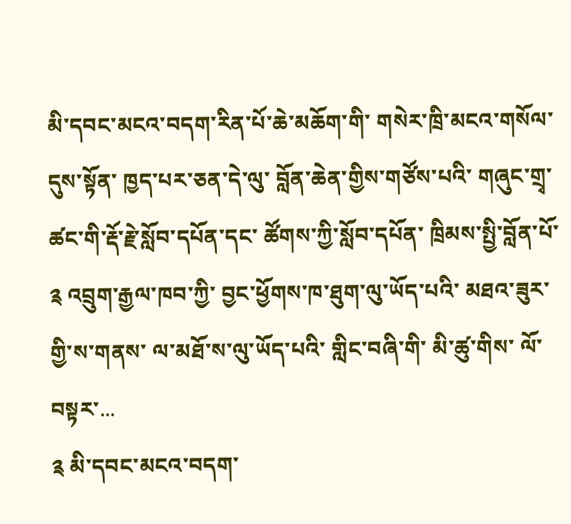མི་དབང་མངའ་བདག་རིན་པོ་ཆེ་མཆོག་གི་ གསེར་ཁྲི་མངའ་གསོལ་དུས་སྟོན་ ཁྱད་པར་ཅན་དེ་ལུ་ བློན་ཆེན་གྱིས་གཙོས་པའི་ གཞུང་གྲྭ་ཚང་གི་རྡོ་རྗེ་སློབ་དཔོན་དང་ ཚོགས་ཀྱི་སློབ་དཔོན་ ཁྲིམས་སྤྱི་བློན་པོ་
༉ འབྲུག་རྒྱལ་ཁབ་ཀྱི་ བྱང་ཕྱོགས་ཁ་ཐུག་ལུ་ཡོད་པའི་ མཐའ་ཟུར་གྱི་ས་གནས་ ལ་མཐོ་ས་ལུ་ཡོད་པའི་ གླིང་བཞི་གི་ མི་ཚུ་གིས་ ལོ་བསྟར་...
༉ མི་དབང་མངའ་བདག་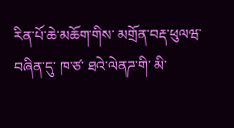རིན་པོ་ཆེ་མཆོག་གིས་ མགྲོན་བརྡ་ཕུལཝ་བཞིན་དུ་ ཁ་ཙ་ ཐའེ་ལེནཌ་གི་ མི་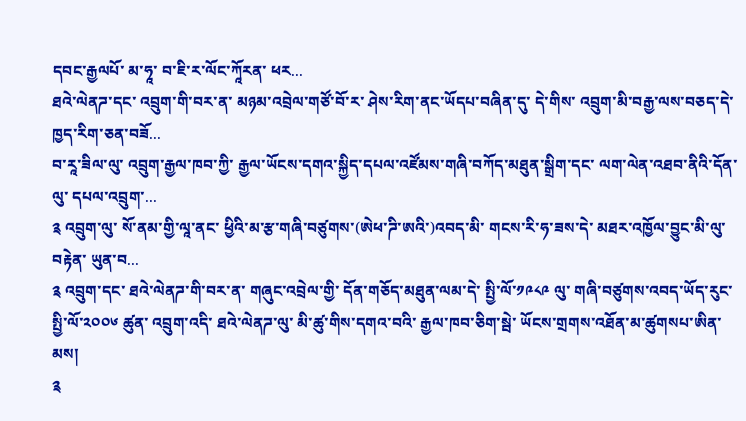དབང་རྒྱལཔོ་ མ་ཧཱ་ བ་ཇི་ར་ལོང་ཀཱོརན་ ཕར...
ཐའེ་ལེནཌ་དང་ འབྲུག་གི་བར་ན་ མཉམ་འབྲེལ་གཙོ་བོ་ར་ ཤེས་རིག་ནང་ཡོདཔ་བཞིན་དུ་ དེ་གིས་ འབྲུག་མི་བརྒྱ་ལས་བཅད་དེ་ ཁྱད་རིག་ཅན་བཟོ...
བ་རཱ་ཟིལ་ལུ་ འབྲུག་རྒྱལ་ཁབ་ཀྱི་ རྒྱལ་ཡོངས་དགའ་སྐྱིད་དཔལ་འཛོམས་གཞི་བཀོད་མཐུན་སྒྲིག་དང་ ལག་ལེན་འཐབ་ནིའི་དོན་ལུ་ དཔལ་འབྲུག་...
༉ འབྲུག་ལུ་ སོ་ནམ་གྱི་ལཱ་ནང་ ཕྱིའི་མ་རྩ་གཞི་བཙུགས་(ཨེཕ་ཌི་ཨའི་)འབད་མི་ གངས་རི་ཧ་ཟས་དེ་ མཐར་འཁྱོལ་བྱུང་མི་ལུ་བརྟེན་ ཡུན་བ...
༉ འབྲུག་དང་ ཐའེ་ལེནཌ་གི་བར་ན་ གཞུང་འབྲེལ་གྱི་ དོན་གཅོད་མཐུན་ལམ་དེ་ སྤྱི་ལོ་༡༩༨༩ ལུ་ གཞི་བཙུགས་འབད་ཡོད་རུང་ སྤྱི་ལོ་༢༠༠༦ ཚུན་ འབྲུག་འདི་ ཐའེ་ལེནཌ་ལུ་ མི་ཚུ་གིས་དགའ་བའི་ རྒྱལ་ཁབ་ཅིག་སྦེ་ ཡོངས་གྲགས་འཐོན་མ་ཚུགསཔ་ཨིན་མས།
༉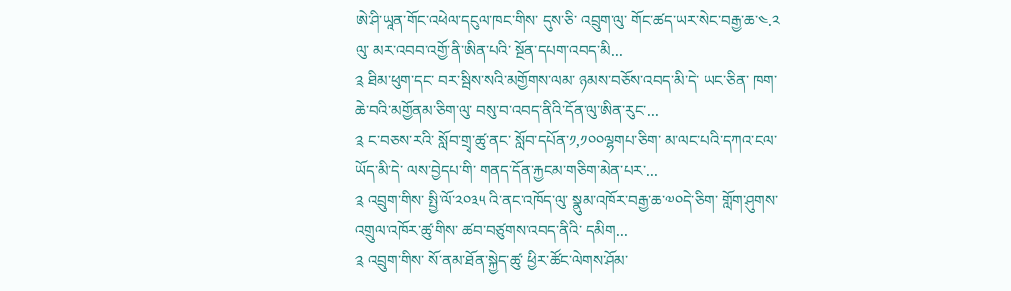ཨེ་ཤི་ཡཱན་གོང་འཕེལ་དངུལ་ཁང་གིས་ དུས་ཅི་ འབྲུག་ལུ་ གོང་ཚད་ཡར་སེང་བརྒྱ་ཆ་༤.༢ ལུ་ མར་འབབ་འགྱོ་ནི་ཨིན་པའི་ སྔོན་དཔག་འབད་མི...
༉ ཐིམ་ཕུག་དང་ བར་སྦིས་སའི་མགྱོགས་ལམ་ ཉམས་བཅོས་འབད་མི་དེ་ ཡང་ཅིན་ ཁག་ཆེ་བའི་མགྱོནམ་ཅིག་ལུ་ བསུ་བ་འབད་ནིའི་དོན་ལུ་ཨིན་རུང་...
༉ ང་བཅས་རའི་ སློབ་གྲྭ་ཚུ་ནང་ སློབ་དཔོན་༡,༡༠༠ལྷགཔ་ཅིག་ མ་ལང་པའི་དཀའ་ངལ་ཡོད་མི་དེ་ ལས་བྱེདཔ་གི་ གནད་དོན་རྐྱངམ་གཅིག་མེན་པར་...
༉ འབྲུག་གིས་ སྤྱི་ལོ་༢༠༣༥ འི་ནང་འཁོད་ལུ་ སྣུམ་འཁོར་བརྒྱ་ཆ་༧༠དེ་ཅིག་ གློག་ཤུགས་འགྲུལ་འཁོར་ཚུ་གིས་ ཚབ་བཙུགས་འབད་ནིའི་ དམིག...
༉ འབྲུག་གིས་ སོ་ནམ་ཐོན་སྐྱེད་ཚུ་ ཕྱིར་ཚོང་ལེགས་ཤོམ་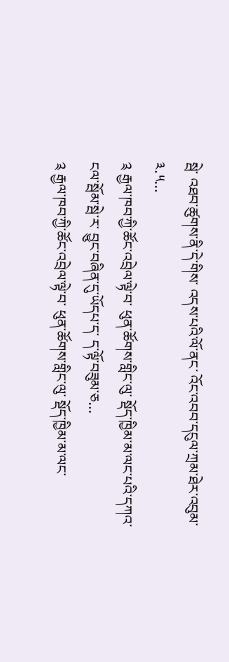སྦེ་ འཐབ་ཚུགས་ནི་དེ་གིས་ འདས་པའི་ལོ་ནང་ འོང་འབབ་དངུལ་ཀྲམ་ཐེར་འབུམ་༣.༥...
༉ རྒྱལ་ཁབ་ཀྱི་ཚོང་འབྲེལ་ལྟེ་བ་ ཕུན་ཚོགས་གླིང་ལུ་ སྡོད་ཁྱིམ་མ་ལང་པའི་དཀའ་ངལ་སྦོམ་སྦེ་ར་ བྱུང་བཞིན་དུ་ཡོདཔ་ད་ ད་ལྟོ་བཟུམ་ཅ...
༉ རྒྱལ་ཁབ་ཀྱི་ཚོང་འབྲེལ་ལྟེ་བ་ ཕུན་ཚོགས་གླིང་ལུ་ སྡོད་ཁྱིམ་མ་ལང་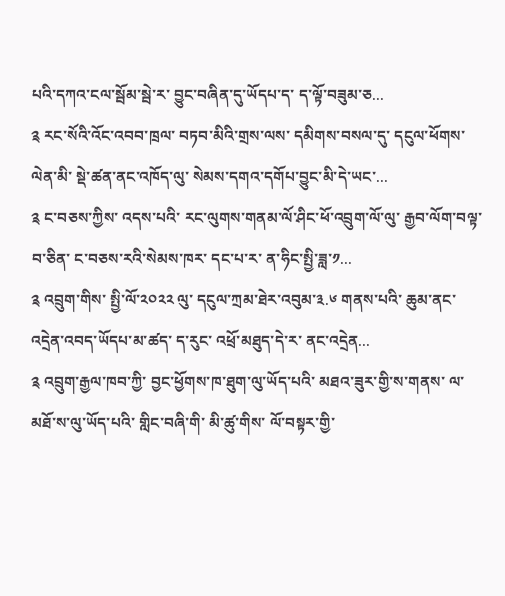པའི་དཀའ་ངལ་སྦོམ་སྦེ་ར་ བྱུང་བཞིན་དུ་ཡོདཔ་ད་ ད་ལྟོ་བཟུམ་ཅ...
༉ རང་སོའི་འོང་འབབ་ཁྲལ་ བཏབ་མིའི་གྲས་ལས་ དམིགས་བསལ་དུ་ དངུལ་ཕོགས་ལེན་མི་ སྡེ་ཚན་ནང་འཁོད་ལུ་ སེམས་དགའ་དགོཔ་བྱུང་མི་དེ་ཡང་...
༉ ང་བཅས་ཀྱིས་ འདས་པའི་ རང་ལུགས་གནམ་ལོ་ཤིང་ཕོ་འབྲུག་ལོ་ལུ་ རྒྱབ་ལོག་བལྟ་བ་ཅིན་ ང་བཅས་རའི་སེམས་ཁར་ དང་པ་ར་ ན་ཧིང་སྤྱི་ཟླ་༡...
༉ འབྲུག་གིས་ སྤྱི་ལོ་༢༠༢༢ ལུ་ དངུལ་ཀྲམ་ཐེར་འབུམ་༣.༦ གནས་པའི་ ཆུམ་ནང་འདྲེན་འབད་ཡོདཔ་མ་ཚད་ ད་རུང་ འཕྲོ་མཐུད་དེ་ར་ ནང་འདྲེན...
༉ འབྲུག་རྒྱལ་ཁབ་ཀྱི་ བྱང་ཕྱོགས་ཁ་ཐུག་ལུ་ཡོད་པའི་ མཐའ་ཟུར་གྱི་ས་གནས་ ལ་མཐོ་ས་ལུ་ཡོད་པའི་ གླིང་བཞི་གི་ མི་ཚུ་གིས་ ལོ་བསྟར་གྱི་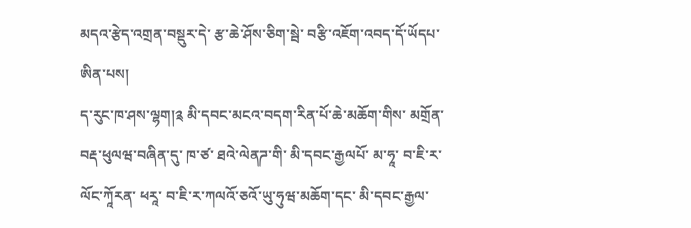མདའ་རྩེད་འགྲན་བསྡུར་དེ་ རྩ་ཆེ་ཤོས་ཅིག་སྦེ་ བརྩི་འཇོག་འབད་དོ་ཡོདཔ་ཨིན་པས།
ད་རུང་ཁ་ཤས་ལྷག།༉ མི་དབང་མངའ་བདག་རིན་པོ་ཆེ་མཆོག་གིས་ མགྲོན་བརྡ་ཕུལཝ་བཞིན་དུ་ ཁ་ཙ་ ཐའེ་ལེནཌ་གི་ མི་དབང་རྒྱལཔོ་ མ་ཧཱ་ བ་ཇི་ར་ལོང་ཀཱོརན་ ཕརཱ་ བ་ཇི་ར་ཀལའོ་ཅའོ་ཡུ་ཧུཝ་མཆོག་དང་ མི་དབང་རྒྱལ་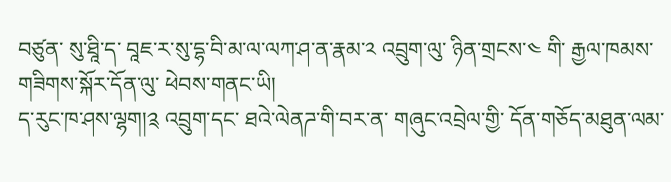བཙུན་ སུ་ཐཱི་ད་ བཱཇ་ར་སུ་དྷ་བི་མ་ལ་ལཀ་ཤ་ན་རྣམ་༢ འབྲུག་ལུ་ ཉིན་གྲངས་༤ གི་ རྒྱལ་ཁམས་གཟིགས་སྐོར་དོན་ལུ་ ཕེབས་གནང་ཡི།
ད་རུང་ཁ་ཤས་ལྷག།༉ འབྲུག་དང་ ཐའེ་ལེནཌ་གི་བར་ན་ གཞུང་འབྲེལ་གྱི་ དོན་གཅོད་མཐུན་ལམ་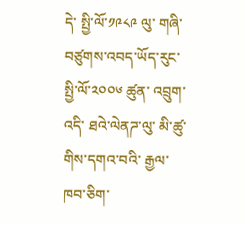དེ་ སྤྱི་ལོ་༡༩༨༩ ལུ་ གཞི་བཙུགས་འབད་ཡོད་རུང་ སྤྱི་ལོ་༢༠༠༦ ཚུན་ འབྲུག་འདི་ ཐའེ་ལེནཌ་ལུ་ མི་ཚུ་གིས་དགའ་བའི་ རྒྱལ་ཁབ་ཅིག་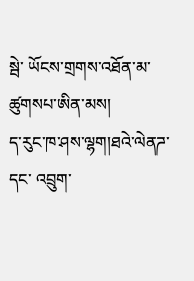སྦེ་ ཡོངས་གྲགས་འཐོན་མ་ཚུགསཔ་ཨིན་མས།
ད་རུང་ཁ་ཤས་ལྷག།ཐའེ་ལེནཌ་དང་ འབྲུག་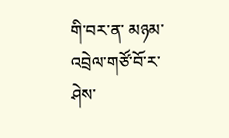གི་བར་ན་ མཉམ་འབྲེལ་གཙོ་བོ་ར་ ཤེས་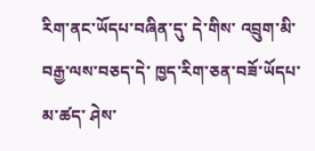རིག་ནང་ཡོདཔ་བཞིན་དུ་ དེ་གིས་ འབྲུག་མི་བརྒྱ་ལས་བཅད་དེ་ ཁྱད་རིག་ཅན་བཟོ་ཡོདཔ་མ་ཚད་ ཤེས་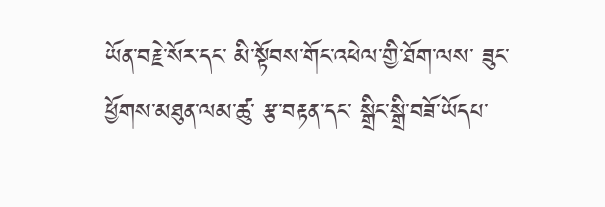ཡོན་བརྗེ་སོར་དང་ མི་སྟོབས་གོང་འཕེལ་གྱི་ཐོག་ལས་ ཟུང་ཕྱོགས་མཐུན་ལམ་ཚུ་ རྩ་བརྟན་དང་ སྒྲིང་སྒྲི་བཟོ་ཡོདཔ་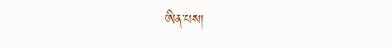ཨིན་པས།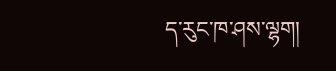ད་རུང་ཁ་ཤས་ལྷག།